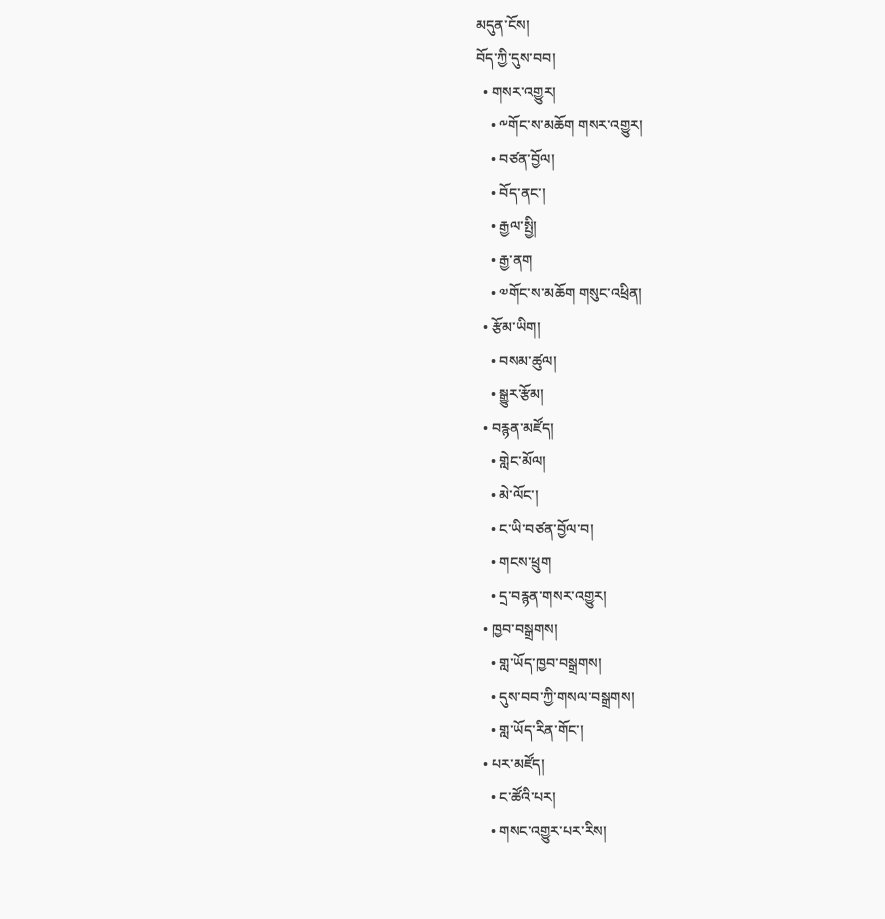མདུན་ངོས།
བོད་ཀྱི་དུས་བབ།
  • གསར་འགྱུར།
    • ༸གོང་ས་མཆོག གསར་འགྱུར།
    • བཙན་བྱོལ།
    • བོད་ནང་།
    • རྒྱལ་སྤྱི།
    • རྒྱ་ནག
    • ༧གོང་ས་མཆོག གསུང་འཕྲིན།
  • རྩོམ་ཡིག།
    • བསམ་ཚུལ།
    • སྒྱུར་རྩོམ།
  • བརྙན་མཛོད།
    • གླེང་མོལ།
    • མེ་ལོང་།
    • ང་ཡི་བཙན་བྱོལ་བ།
    • གངས་ཕྲུག
    • དྲ་བརྙན་གསར་འགྱུར།
  • ཁྱབ་བསྒྲགས།
    • གླ་ཡོད་ཁྱབ་བསྒྲགས།
    • དུས་བབ་ཀྱི་གསལ་བསྒྲགས།
    • གླ་ཡོད་རིན་གོང་།
  • པར་མཛོད།
    • ང་ཚོའི་པར།
    • གསང་འགྱུར་པར་རིས།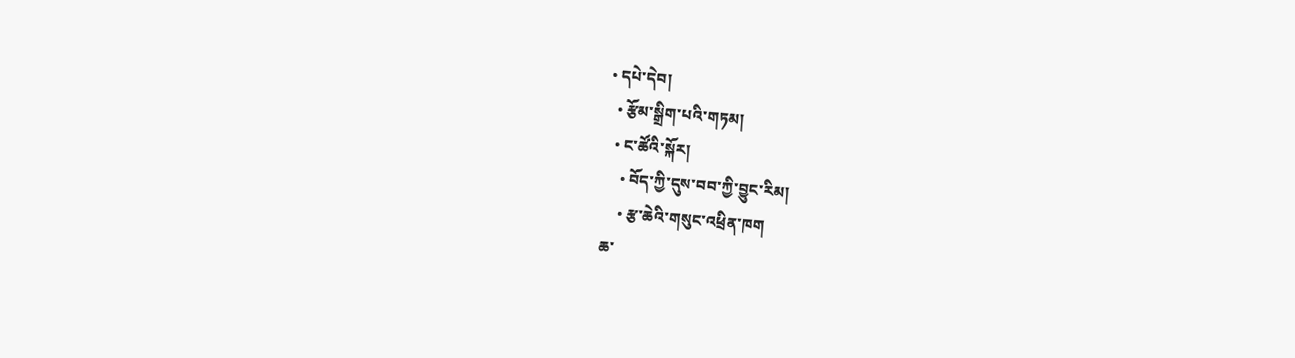• དཔེ་དེབ།
  • རྩོམ་སྒྲིག་པའི་གཏམ།
  • ང་ཚོའི་སྐོར།
    • བོད་ཀྱི་དུས་བབ་ཀྱི་བྱུང་རིམ།
    • རྩ་ཆེའི་གསུང་འཕྲིན་ཁག
ཆ་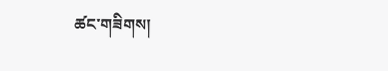ཚང་གཟིགས།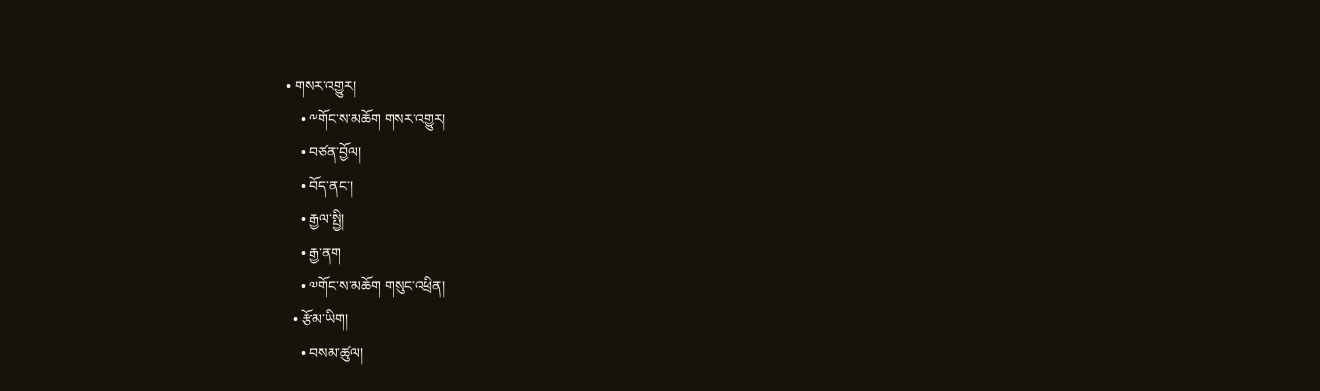• གསར་འགྱུར།
    • ༸གོང་ས་མཆོག གསར་འགྱུར།
    • བཙན་བྱོལ།
    • བོད་ནང་།
    • རྒྱལ་སྤྱི།
    • རྒྱ་ནག
    • ༧གོང་ས་མཆོག གསུང་འཕྲིན།
  • རྩོམ་ཡིག།
    • བསམ་ཚུལ།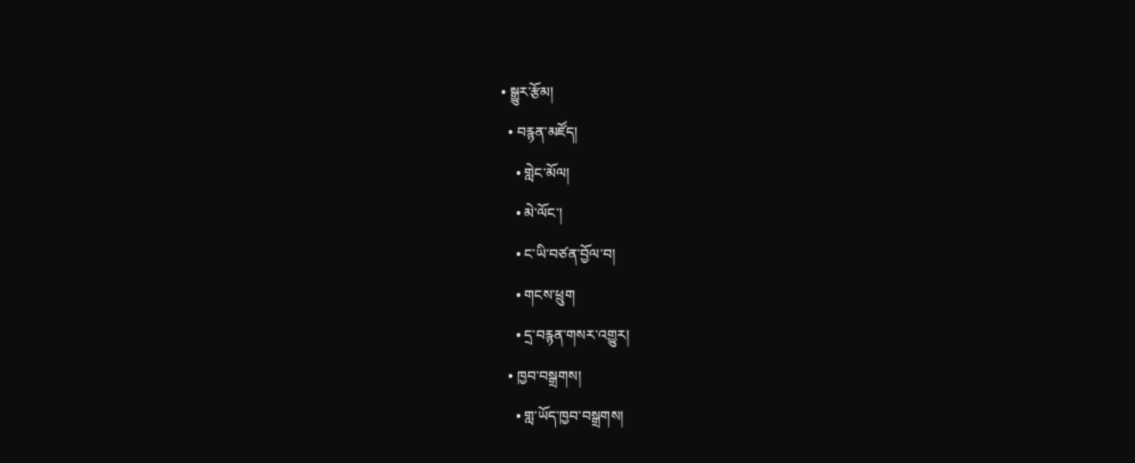• སྒྱུར་རྩོམ།
  • བརྙན་མཛོད།
    • གླེང་མོལ།
    • མེ་ལོང་།
    • ང་ཡི་བཙན་བྱོལ་བ།
    • གངས་ཕྲུག
    • དྲ་བརྙན་གསར་འགྱུར།
  • ཁྱབ་བསྒྲགས།
    • གླ་ཡོད་ཁྱབ་བསྒྲགས།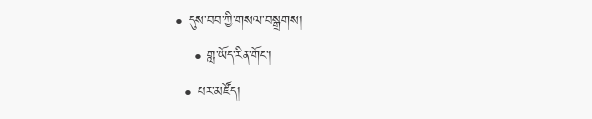• དུས་བབ་ཀྱི་གསལ་བསྒྲགས།
    • གླ་ཡོད་རིན་གོང་།
  • པར་མཛོད།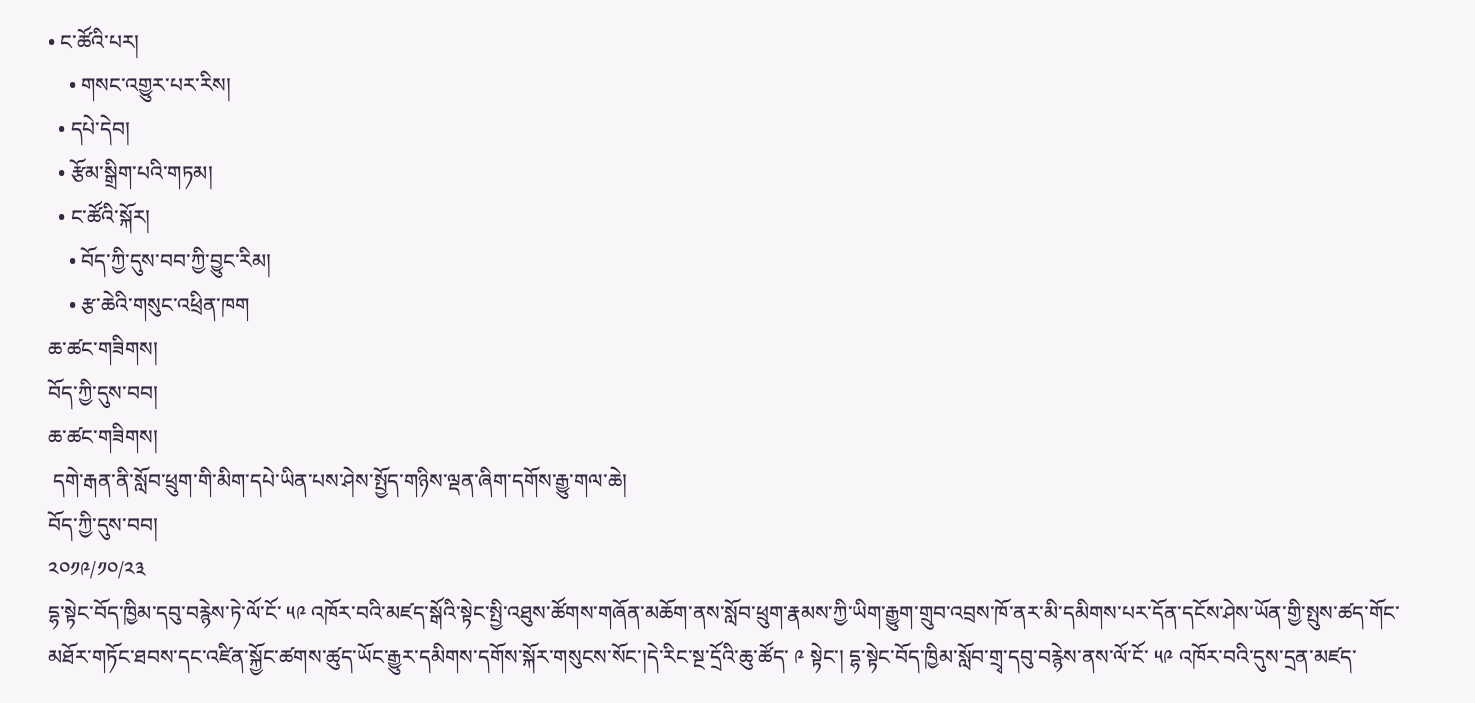• ང་ཚོའི་པར།
    • གསང་འགྱུར་པར་རིས།
  • དཔེ་དེབ།
  • རྩོམ་སྒྲིག་པའི་གཏམ།
  • ང་ཚོའི་སྐོར།
    • བོད་ཀྱི་དུས་བབ་ཀྱི་བྱུང་རིམ།
    • རྩ་ཆེའི་གསུང་འཕྲིན་ཁག
ཆ་ཚང་གཟིགས།
བོད་ཀྱི་དུས་བབ།
ཆ་ཚང་གཟིགས།
 དགེ་རྒན་ནི་སློབ་ཕྲུག་གི་མིག་དཔེ་ཡིན་པས་ཤེས་སྤྱོད་གཉིས་ལྡན་ཞིག་དགོས་རྒྱུ་གལ་ཆེ།
བོད་ཀྱི་དུས་བབ།
༢༠༡༩/༡༠/༢༣
དྷ་སྟེང་བོད་ཁྱིམ་དབུ་བརྙེས་ཏེ་ལོ་ངོ་ ༥༩ འཁོར་བའི་མཛད་སྒོའི་སྟེང་སྤྱི་འཐུས་ཚོགས་གཞོན་མཆོག་ནས་སློབ་ཕྲུག་རྣམས་ཀྱི་ཡིག་རྒྱུག་གྲུབ་འབྲས་ཁོ་ནར་མི་དམིགས་པར་དོན་དངོས་ཤེས་ཡོན་གྱི་སྤུས་ཚད་གོང་མཐོར་གཏོང་ཐབས་དང་འཛིན་སྐྱོང་ཚགས་ཚུད་ཡོང་རྒྱུར་དམིགས་དགོས་སྐོར་གསུངས་སོང་།དེ་རིང་སྔ་དྲོའི་ཆུ་ཚོད་ ༩ སྟེང་། དྷ་སྟེང་བོད་ཁྱིམ་སློབ་གྲྭ་དབུ་བརྙེས་ནས་ལོ་ངོ་ ༥༩ འཁོར་བའི་དུས་དྲན་མཛད་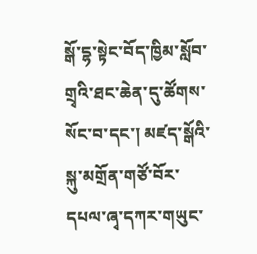སྒོ་དྷ་སྟེང་བོད་ཁྱིམ་སློབ་གྲྭའི་ཐང་ཆེན་དུ་ཚོགས་སོང་བ་དང་། མཛད་སྒོའི་སྐུ་མགྲོན་གཙོ་བོར་དཔལ་ཞྭ་དཀར་གཡུང་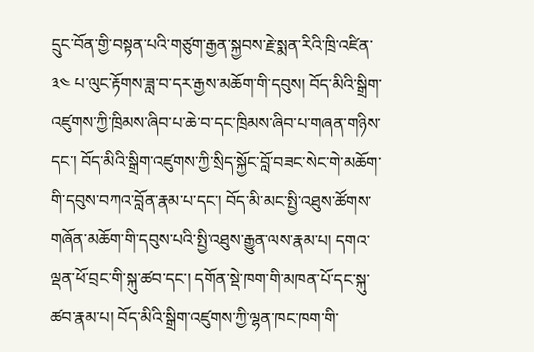དྲུང་བོན་གྱི་བསྟན་པའི་གཙུག་རྒྱན་སྐྱབས་རྗེ་སྨན་རིའི་ཁྲི་འཛིན་ ༣༤ པ་ལུང་རྟོགས་ཟླ་བ་དར་རྒྱས་མཆོག་གི་དབུས། བོད་མིའི་སྒྲིག་འཛུགས་ཀྱི་ཁྲིམས་ཞིབ་པ་ཆེ་བ་དང་ཁྲིམས་ཞིབ་པ་གཞན་གཉིས་དང་། བོད་མིའི་སྒྲིག་འཛུགས་ཀྱི་སྲིད་སྐྱོང་བློ་བཟང་སེང་གེ་མཆོག་གི་དབུས་བཀའ་བློན་རྣམ་པ་དང་། བོད་མི་མང་སྤྱི་འཐུས་ཚོགས་གཞོན་མཆོག་གི་དབུས་པའི་སྤྱི་འཐུས་རྒྱུན་ལས་རྣམ་པ། དགའ་ལྡན་ཕོ་བྲང་གི་སྐུ་ཚབ་དང་། དགོན་སྡེ་ཁག་གི་མཁན་པོ་དང་སྐུ་ཚབ་རྣམ་པ། བོད་མིའི་སྒྲིག་འཛུགས་ཀྱི་ལྷན་ཁང་ཁག་གི་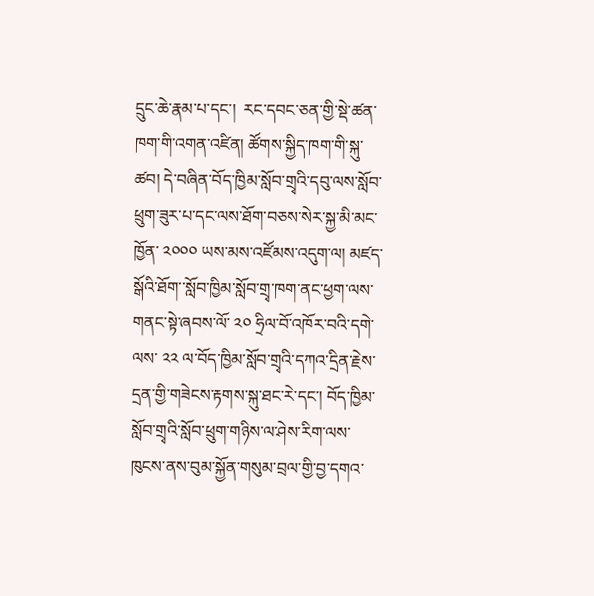དྲུང་ཆེ་རྣམ་པ་དང་།  རང་དབང་ཅན་གྱི་སྡེ་ཚན་ཁག་གི་འགན་འཛིན། ཚོགས་སྐྱིད་ཁག་གི་སྐུ་ཚབ། དེ་བཞིན་བོད་ཁྱིམ་སློབ་གྲྭའི་དབུ་ལས་སློབ་ཕྲུག་ཟུར་པ་དང་ལས་ཐོག་བཅས་སེར་སྐྱ་མི་མང་ཁྱོན་ ༢༠༠༠ ཡས་མས་འཛོམས་འདུག་ལ། མཛད་སྒོའི་ཐོག་་སློབ་ཁྱིམ་སློབ་གྲྭ་ཁག་ནང་ཕྱག་ལས་གནང་སྟེ་ཞབས་ལོ་ ༢༠ ཧྲིལ་བོ་འཁོར་བའི་དགེ་ལས་ ༢༢ ལ་བོད་ཁྱིམ་སློབ་གྲྭའི་དཀའ་དྲིན་རྗེས་དྲན་གྱི་གཟེངས་རྟགས་སྐུ་ཐང་རེ་དང་། བོད་ཁྱིམ་སློབ་གྲྭའི་སློབ་ཕྲུག་གཉིས་ལ་ཤེས་རིག་ལས་ཁུངས་ནས་བུམ་སྐྱོན་གསུམ་བྲལ་གྱི་བྱ་དགའ་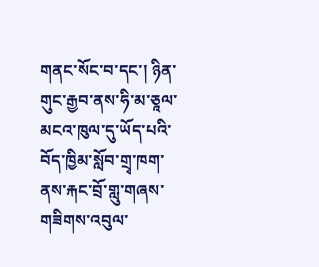གནང་སོང་བ་དང་། ཉིན་གུང་རྒྱབ་ནས་ཧི་མ་ཅཱལ་མངའ་ཁུལ་དུ་ཡོད་པའི་བོད་ཁྱིམ་སློབ་གྲྭ་ཁག་ནས་རྐང་བྲོ་གླུ་གཞས་གཟིགས་འབུལ་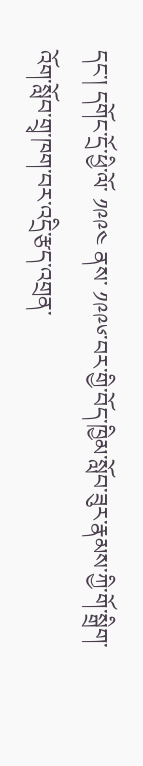དང་། དགོང་དྲོ་ཕྱི་ལོ་ ༡༩༩༤ ནས་ ༡༩༩༦་བར་གྱི་བོད་ཁྱིམ་སློབ་ཟུར་རྣམས་ཀྱི་གོ་སྒྲིག་འོག་སློབ་གྲྭ་ཁག་བར་འདྲི་རྩད་འགྲན་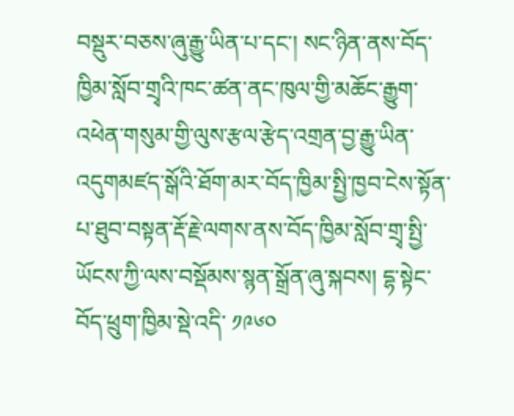བསྡུར་བཅས་ཞུ་རྒྱུ་ཡིན་པ་དང་། སང་ཉིན་ནས་བོད་ཁྱིམ་སློབ་གྲྭའི་ཁང་ཚན་ནང་ཁུལ་གྱི་མཆོང་རྒྱུག་འཕེན་གསུམ་གྱི་ལུས་རྩལ་རྩེད་འགྲན་བྱ་རྒྱུ་ཡིན་འདུགམཛད་སྒོའི་ཐོག་མར་བོད་ཁྱིམ་སྤྱི་ཁྱབ་ངེས་སྟོན་པ་ཐུབ་བསྟན་རྡོ་རྗེ་ལགས་ནས་བོད་ཁྱིམ་སློབ་གྲྭ་སྤྱི་ཡོངས་ཀྱི་ལས་བསྡོམས་སྙན་སྒྲོན་ཞུ་སྐབས། དྷ་སྟེང་བོད་ཕྲུག་ཁྱིམ་སྡེ་འདི་ ༡༩༦༠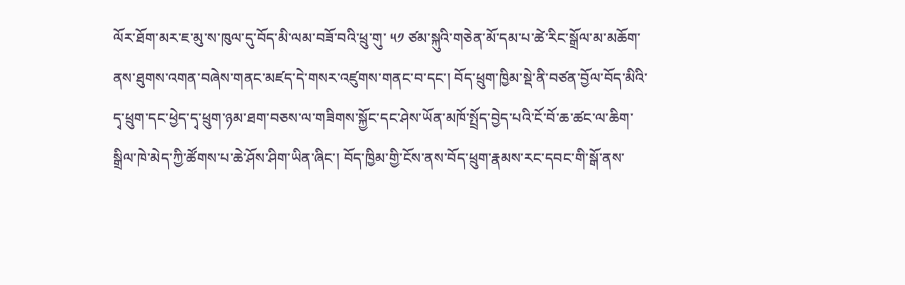ལོར་ཐོག་མར་ཇ་མུ་ས་ཁུལ་དུ་བོད་མི་ལམ་བཟོ་བའི་ཕྲུ་གུ་ ༥༡ ཙམ་སྐུའི་གཅེན་མོ་དམ་པ་ཚེ་རིང་སྒྲོལ་མ་མཆོག་ནས་ཐུགས་འགན་བཞེས་གནང་མཛད་དེ་གསར་འཛུགས་གནང་བ་དང་། བོད་ཕྲུག་ཁྱིམ་སྡེ་ནི་བཙན་བྱོལ་བོད་མིའི་དྭ་ཕྲུག་དང་ཕྱེད་དྭ་ཕྲུག་ཉམ་ཐག་བཅས་ལ་གཟིགས་སྐྱོང་དང་ཤེས་ཡོན་མཁོ་སྤྲོད་བྱེད་པའི་ངོ་བོ་ཆ་ཚང་ལ་ཆིག་སྒྲིལ་ཁེ་མེད་ཀྱི་ཚོགས་པ་ཆེ་ཤོས་ཤིག་ཡིན་ཞིང་། བོད་ཁྱིམ་གྱི་ངོས་ནས་བོད་ཕྲུག་རྣམས་རང་དབང་གི་སྒོ་ནས་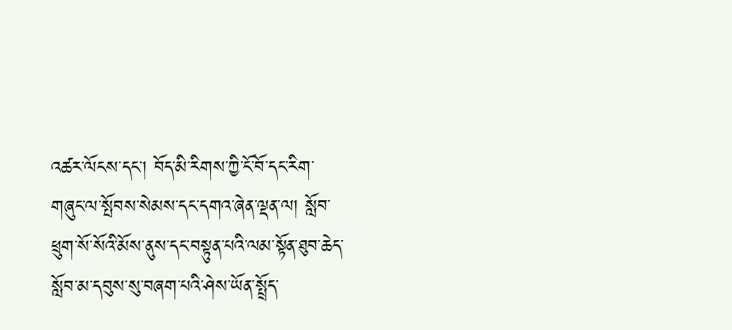འཚར་ལོངས་དང་། བོད་མི་རིགས་ཀྱི་ངོ་བོ་དང་རིག་གཞུང་ལ་སྤོབས་སེམས་དང་དགའ་ཞེན་ལྡན་ལ། སློབ་ཕྲུག་སོ་སོའི་མོས་ནུས་དང་བསྟུན་པའི་ལམ་སྟོན་ཐུབ་ཆེད་སློབ་མ་དབུས་སུ་བཞག་པའི་ཤེས་ཡོན་སྤྲོད་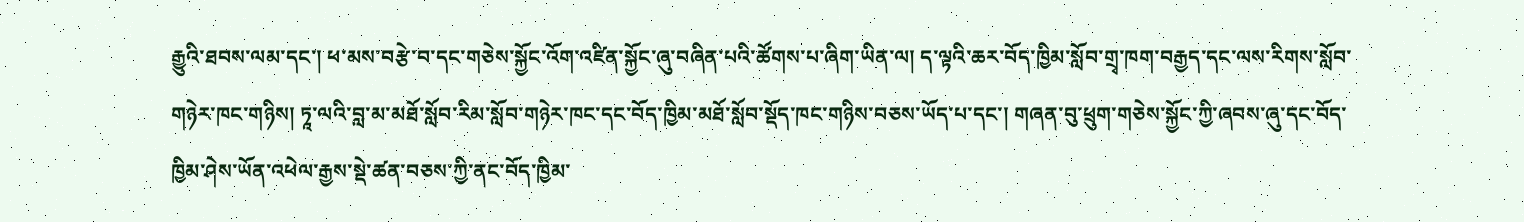རྒྱུའི་ཐབས་ལམ་དང་། ཕ་མས་བརྩེ་བ་དང་གཅེས་སྐྱོང་འོག་འཛིན་སྐྱོང་ཞུ་བཞིན་པའི་ཚོགས་པ་ཞིག་ཡིན་ལ། ད་ལྟའི་ཆར་བོད་ཁྱིམ་སློབ་གྲྭ་ཁག་བརྒྱད་དང་ལས་རིགས་སློབ་གཉེར་ཁང་གཉིས། ཏཱ་ལའི་བླ་མ་མཐོ་སློབ་རིམ་སློབ་གཉེར་ཁང་དང་བོད་ཁྱིམ་མཐོ་སློབ་སྡོད་ཁང་གཉིས་བཅས་ཡོད་པ་དང་། གཞན་བུ་ཕྲུག་གཅེས་སྐྱོང་ཀྱི་ཞབས་ཞུ་དང་བོད་ཁྱིམ་ཤེས་ཡོན་འཕེལ་རྒྱས་སྡེ་ཚན་བཅས་ཀྱི་ནང་བོད་ཁྱིམ་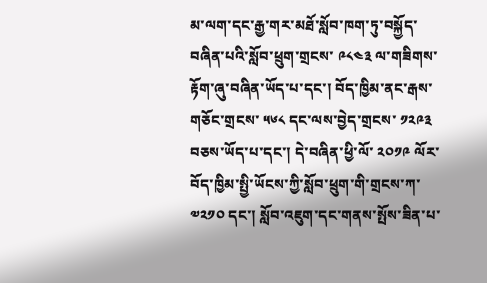མ་ལག་དང་རྒྱ་གར་མཐོ་སློབ་ཁག་ཏུ་བསྐྱོད་བཞིན་པའི་སློབ་ཕྲུག་གྲངས་ ༩༨༤༣ ལ་གཟིགས་རྟོག་ཞུ་བཞིན་ཡོད་པ་དང་། བོད་ཁྱིམ་ནང་རྒས་གཅོང་གྲངས་ ༥༦༨ དང་ལས་བྱེད་གྲངས་ ༡༢༩༣ བཅས་ཡོད་པ་དང་། དེ་བཞིན་ཕྱི་ལོ་ ༢༠༡༩ ལོར་བོད་ཁྱིམ་སྤྱི་ཡོངས་ཀྱི་སློབ་ཕྲུག་གི་གྲངས་ཀ་ ༧༢༡༠ དང་། སློབ་འཇུག་དང་གནས་སྤོས་ཟིན་པ་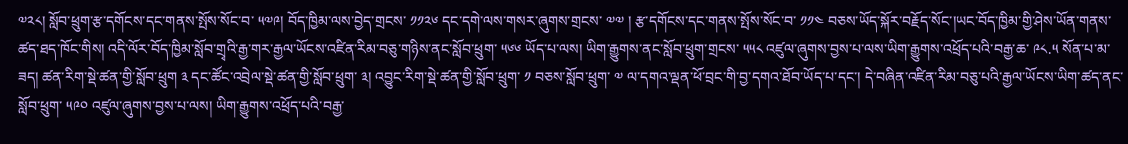༧༢༨། སློབ་ཕྲུག་རྩ་དགོངས་དང་གནས་སྤོས་སོང་བ་ ༥༧༩། བོད་ཁྱིམ་ལས་བྱེད་གྲངས་ ༡༡༢༦ དང་དགེ་ལས་གསར་ཞུགས་གྲངས་ ༧༧ ། རྩ་དགོངས་དང་གནས་སྤོས་སོང་བ་ ༡༡༤ བཅས་ཡོད་སྐོར་བརྗོད་སོང་།ཡང་བོད་ཁྱིམ་གྱི་ཤེས་ཡོན་གནས་ཚད་ཐད་ཁོང་གིས། འདི་ལོར་བོད་ཁྱིམ་སློབ་གྲྭའི་རྒྱ་གར་རྒྱལ་ཡོངས་འཛིན་རིམ་བཅུ་གཉིས་ནང་སློབ་ཕྲུག་ ༥༦༦ ཡོད་པ་ལས། ཡིག་རྒྱུགས་ནང་སློབ་ཕྲུག་གྲངས་ ༥༥༨ འཛུལ་ཞུགས་བྱས་པ་ལས་ཡིག་རྒྱུགས་འཕྲོད་པའི་བརྒྱ་ཆ་ ༩༨.༥ སོན་པ་མ་ཟད། ཚན་རིག་སྡེ་ཚན་གྱི་སློབ་ཕྲུག ༣ དང་ཚོང་འབྲེལ་སྡེ་ཚན་གྱི་སློབ་ཕྲུག་ ༣། འབྱུང་རིག་སྡེ་ཚན་གྱི་སློབ་ཕྲུག་ ༡ བཅས་སློབ་ཕྲུག་ ༧ ལ་དགའ་ལྡན་ཕོ་བྲང་གི་བྱ་དགའ་ཐོབ་ཡོད་པ་དང་། དེ་བཞིན་འཛིན་རིམ་བཅུ་པའི་རྒྱལ་ཡོངས་ཡིག་ཚད་ནང་སློབ་ཕྲུག་ ༥༩༠ འཛུལ་ཞུགས་བྱས་པ་ལས། ཡིག་རྒྱུགས་འཕྲོད་པའི་བརྒྱ་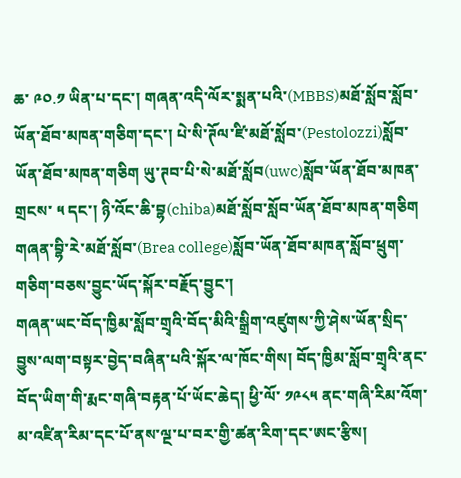ཆ་ ༩༠.༡ ཡིན་པ་དང་། གཞན་འདི་ལོར་སྨན་པའི་(MBBS)མཐོ་སློབ་སློབ་ཡོན་ཐོབ་མཁན་གཅིག་དང་། པེ་སི་ཊོལ་ཛི་མཐོ་སློབ་(Pestolozzi)སློབ་ཡོན་ཐོབ་མཁན་གཅིག ཡུ་ཊབ་པི་སེ་མཐོ་སློབ(uwc)སློབ་ཡོན་ཐོབ་མཁན་གྲངས་ ༥ དང་། ཉི་འོང་ཆི་བྷ(chiba)མཐོ་སློབ་སློབ་ཡོན་ཐོབ་མཁན་གཅིག གཞན་བྷི་རེ་མཐོ་སློབ་(Brea college)སློབ་ཡོན་ཐོབ་མཁན་སློབ་ཕྲུག་གཅིག་བཅས་བྱུང་ཡོད་སྐོར་བརྗོད་བྱུང་།
གཞན་ཡང་བོད་ཁྱིམ་སློབ་གྲྭའི་བོད་མིའི་སྒྲིག་འཛུགས་ཀྱི་ཤེས་ཡོན་སྲིད་བྱུས་ལག་བསྟར་བྱེད་བཞིན་པའི་སྐོར་ལ་ཁོང་གིས། བོད་ཁྱིམ་སློབ་གྲྭའི་ནང་བོད་ཡིག་གི་རྨང་གཞི་བརྟན་པོ་ཡོང་ཆེད། ཕྱི་ལོ་ ༡༩༨༥ ནང་གཞི་རིམ་འོག་མ་འཛིན་རིམ་དང་པོ་ནས་ལྔ་པ་བར་གྱི་ཚན་རིག་དང་ཨང་རྩིས།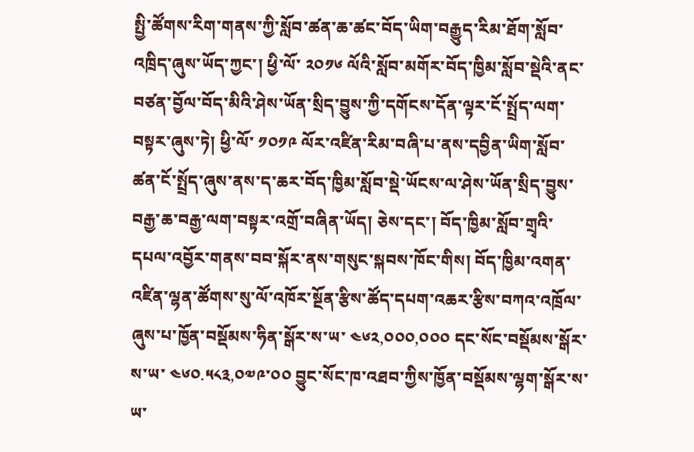སྤྱི་ཚོགས་རིག་གནས་ཀྱི་སློབ་ཚན་ཆ་ཚང་བོད་ཡིག་བརྒྱུད་རིམ་ཐོག་སློབ་འཁྲིད་ཞུས་ཡོད་ཀྱང་། ཕྱི་ལོ་ ༢༠༡༦ ལོའི་སློབ་མགོར་བོད་ཁྱིམ་སློབ་སྡེའི་ནང་བཙན་བྱོལ་བོད་མིའི་ཤེས་ཡོན་སྲིད་བྱུས་ཀྱི་དགོངས་དོན་ལྟར་ངོ་སྤྲོད་ལག་བསྟར་ཞུས་ཏེ། ཕྱི་ལོ་ ༡༠༡༩ ལོར་འཛིན་རིམ་བཞི་པ་ནས་དབྱིན་ཡིག་སློབ་ཚན་ངོ་སྤྲོད་ཞུས་ནས་ད་ཆར་བོད་ཁྱིམ་སློབ་སྡེ་ཡོངས་ལ་ཤེས་ཡོན་སྲིད་བྱུས་བརྒྱ་ཆ་བརྒྱ་ལག་བསྟར་འགྲོ་བཞིན་ཡོད། ཅེས་དང་། བོད་ཁྱིམ་སློབ་གྲྭའི་དཔལ་འབྱོར་གནས་བབ་སྐོར་ནས་གསུང་སྐབས་ཁོང་གིས། བོད་ཁྱིམ་འགན་འཛིན་ལྷན་ཚོགས་སུ་ལོ་འཁོར་སྔོན་རྩིས་ཚོད་དཔག་འཆར་རྩིས་བཀའ་འཁྲོལ་ཞུས་པ་ཁྱོན་བསྡོམས་ཧིན་སྒོར་ས་ཡ་ ༤༦༢,༠༠༠,༠༠༠ དང་སོང་བསྡོམས་སྒོར་ས་ཡ་ ༤༦༠.༥༨༣,༠༧༩་༠༠ བྱུང་སོང་ཁ་འཐབ་ཀྱིས་ཁྱོན་བསྡོམས་ལྷག་སྒོར་ས་ཡ་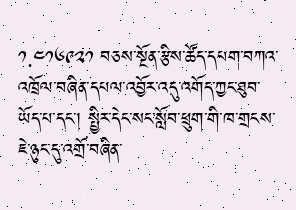༡.༤༡༦༩༢༡ བཅས་སྔོན་རྩིས་ཚོད་དཔག་བཀའ་འཁྲོལ་བཞིན་དཔལ་འབྱོར་འདུ་འགོད་ཀྱང་ཐུབ་ཡོད་པ་དང་། སྤྱིར་དེང་སང་སློབ་ཕྲུག་གི་ཁ་གྲངས་ཇེ་ཉུང་དུ་འགྲོ་བཞིན་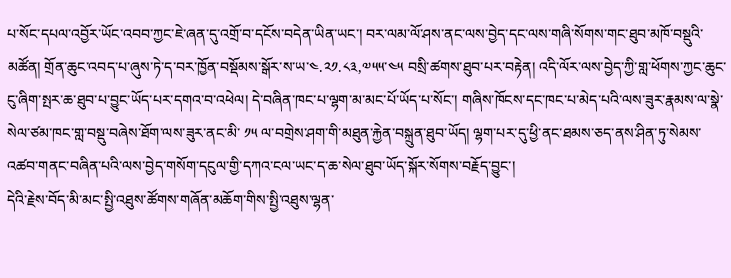པ་སོང་དཔལ་འབྱོར་ཡོང་འབབ་ཀྱང་ཇེ་ཞན་དུ་འགྲོ་བ་དངོས་བདེན་ཡིན་ཡང་། བར་ལམ་ལོ་ཤས་ནང་ལས་བྱེད་དང་ལས་གཞི་སོགས་གང་ཐུབ་མཁོ་བསྡུའི་མཚོན། གྲོན་ཆུང་འབད་པ་ཞུས་ཏེ་ད་བར་ཁྱོན་བསྡོམས་སྒོར་ས་ཡ་༤.༢༡.༨༣,༧༥༥་༤༥ བསྲི་ཚགས་ཐུབ་པར་བརྟེན། འདི་ལོར་ལས་བྱེད་ཀྱི་གླ་ཕོགས་ཀྱང་ཆུང་ངུ་ཞིག་སྤར་ཆ་ཐུབ་པ་བྱུང་ཡོད་པར་དགའ་བ་འཕེལ། དེ་བཞིན་ཁང་པ་ལྷག་མ་མང་པོ་ཡོད་པ་སོང་། གཞིས་ཁོངས་དང་ཁང་པ་མེད་པའི་ལས་ཟུར་རྣམས་ལ་སྣེ་སེལ་ཙམ་ཁང་གླ་བསྡུ་བཞེས་ཐོག་ལས་ཟུར་ནང་མི་ ༡༥ ལ་བགྲེས་ཤག་གི་མཐུན་རྐྱེན་བསྐྲུན་ཐུབ་ཡོད། ལྷག་པར་དུ་ཕྱི་ནང་ཐམས་ཅད་ནས་ཤིན་ཏུ་སེམས་འཚབ་གནང་བཞིན་པའི་ལས་བྱེད་གསོག་དངུལ་གྱི་དཀའ་ངལ་ཡང་ད་ཆ་སེལ་ཐུབ་ཡོད་སྐོར་སོགས་བརྗོད་བྱུང་།
དེའི་རྗེས་བོད་མི་མང་སྤྱི་འཐུས་ཚོགས་གཞོན་མཆོག་གིས་སྤྱི་འཐུས་ལྷན་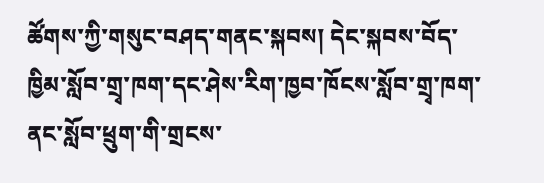ཚོགས་ཀྱི་གསུང་བཤད་གནང་སྐབས། དེང་སྐབས་བོད་ཁྱིམ་སློབ་གྲྭ་ཁག་དང་ཤེས་རིག་ཁྱབ་ཁོངས་སློབ་གྲྭ་ཁག་ནང་སློབ་ཕྲུག་གི་གྲངས་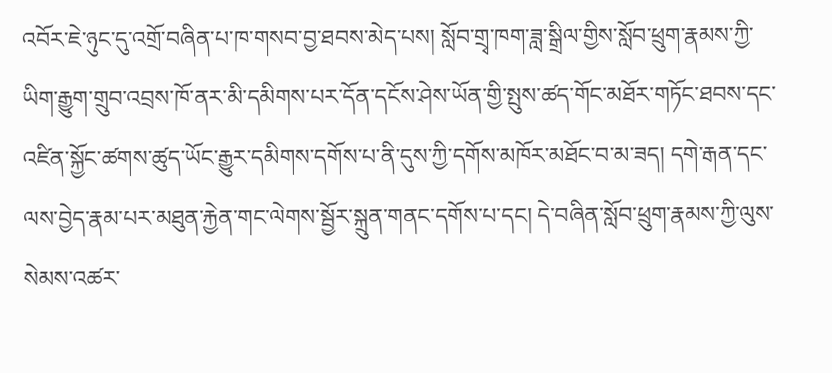འབོར་ཇེ་ཉུང་དུ་འགྲོ་བཞིན་པ་ཁ་གསབ་བྱ་ཐབས་མེད་པས། སློབ་གྲྭ་ཁག་ཟླ་སྒྲིལ་གྱིས་སློབ་ཕྲུག་རྣམས་ཀྱི་ཡིག་རྒྱུག་གྲུབ་འབྲས་ཁོ་ནར་མི་དམིགས་པར་དོན་དངོས་ཤེས་ཡོན་གྱི་སྤུས་ཚད་གོང་མཐོར་གཏོང་ཐབས་དང་འཛིན་སྐྱོང་ཚགས་ཚུད་ཡོང་རྒྱུར་དམིགས་དགོས་པ་ནི་དུས་ཀྱི་དགོས་མཁོར་མཐོང་བ་མ་ཟད། དགེ་རྒན་དང་ལས་བྱེད་རྣམ་པར་མཐུན་རྐྱེན་གང་ལེགས་སྦྱོར་སྐྲུན་གནང་དགོས་པ་དང། དེ་བཞིན་སློབ་ཕྲུག་རྣམས་ཀྱི་ལུས་སེམས་འཚར་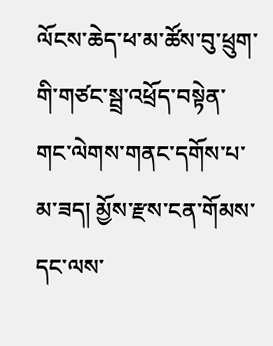ལོངས་ཆེད་ཕ་མ་ཚོས་བུ་ཕྲུག་གི་གཙང་སྦྲ་འཕྲོད་བསྟེན་གང་ལེགས་གནང་དགོས་པ་མ་ཟད། མྱོས་རྫས་ངན་གོམས་དང་ལས་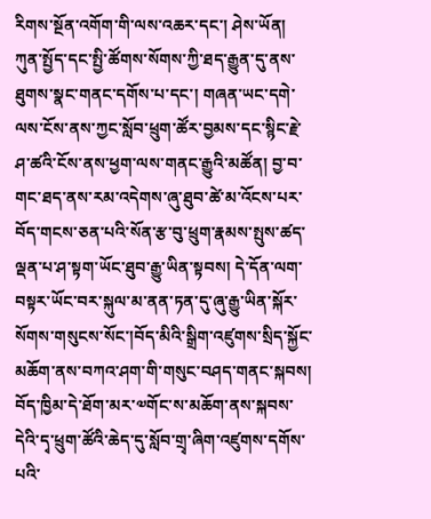རིགས་སྔོན་འགོག་གི་ལས་འཆར་དང་། ཤེས་ཡོན། ཀུན་སྤྱོད་དང་སྤྱི་ཚོགས་སོགས་ཀྱི་ཐད་རྒྱུན་དུ་ནས་ཐུགས་སྣང་གནང་དགོས་པ་དང་། གཞན་ཡང་དགེ་ལས་ངོས་ནས་ཀྱང་སློབ་ཕྲུག་ཚོར་བྱམས་དང་སྙིང་རྗེ་ཤ་ཚའི་ངོས་ནས་ཕྱག་ལས་གནང་རྒྱུའི་མཚོན། བྱ་བ་གང་ཐད་ནས་རམ་འདེགས་ཞུ་ཐུབ་ཚེ་མ་འོངས་པར་བོད་གངས་ཅན་པའི་སོན་རྩ་བུ་ཕྲུག་རྣམས་སྤུས་ཚད་ལྡན་པ་ཤ་སྟག་ཡོང་ཐུབ་རྒྱུ་ཡིན་སྟབས། དེ་དོན་ལག་བསྟར་ཡོང་བར་སྐུལ་མ་ནན་ཏན་དུ་ཞུ་རྒྱུ་ཡིན་སྐོར་སོགས་གསུངས་སོང་།བོད་མིའི་སྒྲིག་འཛུགས་སྲིད་སྐྱོང་མཆོག་ནས་བཀའ་ཤག་གི་གསུང་བཤད་གནང་སྐབས། བོད་ཁྱིམ་དེ་ཐོག་མར་༧གོང་ས་མཆོག་ནས་སྐབས་དེའི་དྭ་ཕྲུག་ཚོའི་ཆེད་དུ་སློབ་གྲྭ་ཞིག་འཛུགས་དགོས་པའི་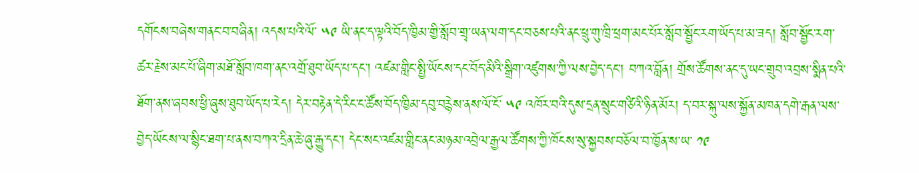དགོངས་བཞེས་གནང་བ་བཞིན། འདས་པའི་ལོ་ ༥༩ ཡི་ནང་ད་ལྟའི་བོད་ཁྱིམ་གྱི་སློབ་གྲྭ་ཡན་ལག་དང་བཅས་པའི་ནང་ཕྲུ་གུ་ཁྲི་ཕྲག་མང་པོར་སློབ་སྦྱོང་རག་ཡོད་པ་མ་ཟད། སློབ་སྦྱོང་རག་ཚར་རྗེས་མང་པོ་ཞིག་མཐོ་སློབ་ཁག་ནང་འགྲོ་ཐུབ་ཡོད་པ་དང་། འཛམ་གླིང་སྤྱི་ཡོངས་དང་བོད་མིའི་སྒྲིག་འཛུགས་ཀྱི་ལས་བྱེད་དང་། བཀའ་བློན། གྲོས་ཚོགས་ནང་དུ་ཡང་གྲུབ་འབྲས་སྨིན་པའི་ཐོག་ནས་ཞབས་ཕྱི་ཞུས་ཐུབ་ཡོད་པ་རེད། དེར་བརྟེན་དེ་རིང་ང་ཚོས་བོད་ཁྱིམ་དབུ་བརྙེས་ནས་ལོ་ངོ་ ༥༩ འཁོར་བའི་དུས་དྲན་སྲུང་གཙིའི་ཉིན་མོར། ད་བར་སྐུ་ལས་སྐྱོན་མཁན་དགེ་རྒན་ལས་བྱེད་ཡོངས་ལ་སྙིང་ཐག་པ་ནས་བཀའ་དྲིན་ཆེ་ཞུ་རྒྱུ་དང་། དེང་སང་འཛམ་གླིང་ནང་མཉམ་འབྲེལ་རྒྱལ་ཚོགས་ཀྱི་ཁོངས་སུ་སྐྱབས་བཅོལ་བ་ཁྱོན་ས་ཡ་ ༡༩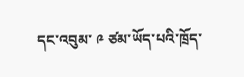དང་འབུམ་ ༩ ཙམ་ཡོད་པའི་ཁྲོད་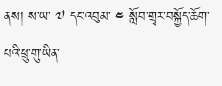ནས། ས་ཡ་ ༧ དང་འབུམ་ ༤ སློབ་གྲྭར་བསྐྱོད་ཆོག་པའི་ཕྲུ་གུ་ཡིན་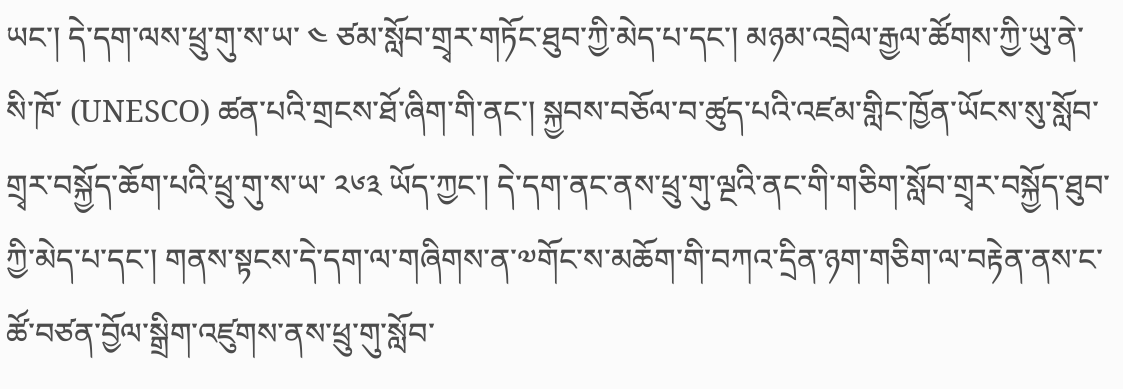ཡང་། དེ་དག་ལས་ཕྲུ་གུ་ས་ཡ་ ༤ ཙམ་སློབ་གྲྭར་གཏོང་ཐུབ་ཀྱི་མེད་པ་དང་། མཉམ་འབྲེལ་རྒྱལ་ཚོགས་ཀྱི་ཡུ་ནེ་སི་ཁོ་ (UNESCO) ཚན་པའི་གྲངས་ཐོ་ཞིག་གི་ནང་། སྐྱབས་བཅོལ་བ་ཚུད་པའི་འཛམ་གླིང་ཁྱོན་ཡོངས་སུ་སློབ་གྲྭར་བསྐྱོད་ཆོག་པའི་ཕྲུ་གུ་ས་ཡ་ ༢༦༣ ཡོད་ཀྱང་། དེ་དག་ནང་ནས་ཕྲུ་གུ་ལྔའི་ནང་གི་གཅིག་སློབ་གྲྭར་བསྐྱོད་ཐུབ་ཀྱི་མེད་པ་དང་། གནས་སྟངས་དེ་དག་ལ་གཞིགས་ན་༧གོང་ས་མཆོག་གི་བཀའ་དྲིན་ཉག་གཅིག་ལ་བརྟེན་ནས་ང་ཚོ་བཙན་བྱོལ་སྒྲིག་འཛུགས་ནས་ཕྲུ་གུ་སློབ་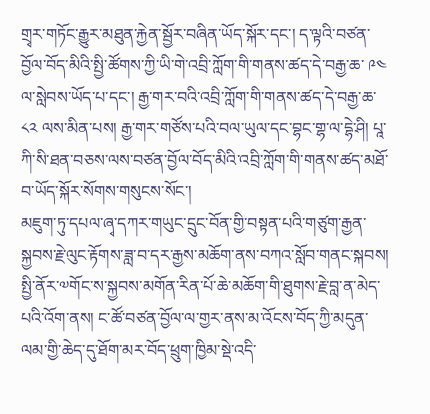གྲྭར་གཏོང་རྒྱུར་མཐུན་རྐྱེན་སྦྱོར་བཞིན་ཡོད་སྐོར་དང་། ད་ལྟའི་བཙན་བྱོལ་བོད་མིའི་སྤྱི་ཚོགས་ཀྱི་ཡི་གེ་འབྲི་ཀློག་གི་གནས་ཚད་དེ་བརྒྱ་ཆ་ ༩༤ ལ་སླེབས་ཡོད་པ་དང་། རྒྱ་གར་བའི་འབྲི་ཀློག་གི་གནས་ཚད་དེ་བརྒྱ་ཆ་ ༨༢ ལས་མིན་པས། རྒྱ་གར་གཙོས་པའི་བལ་ཡུལ་དང་བྷང་གྷ་ལ་དྷེ་ཤི། པཱ་ཀི་སི་ཐན་བཅས་ལས་བཙན་བྱོལ་བོད་མིའི་འབྲི་ཀློག་གི་གནས་ཚད་མཐོ་བ་ཡོད་སྐོར་སོགས་གསུངས་སོང་།
མཇུག་ཏུ་དཔལ་ཞྭ་དཀར་གཡུང་དྲུང་བོན་གྱི་བསྟན་པའི་གཙུག་རྒྱན་སྐྱབས་རྗེ་ལུང་རྟོགས་ཟླ་བ་དར་རྒྱས་མཆོག་ནས་བཀའ་སློབ་གནང་སྐབས། སྤྱི་ནོར་༧གོང་ས་སྐྱབས་མགོན་རིན་པོ་ཆེ་མཆོག་གི་ཐུགས་རྗེ་བླ་ན་མེད་པའི་འོག་ནས། ང་ཚོ་བཙན་བྱོལ་ལ་གྱར་ནས་མ་འོངས་བོད་ཀྱི་མདུན་ལམ་གྱི་ཆེད་དུ་ཐོག་མར་བོད་ཕྲུག་ཁྱིམ་སྡེ་འདི་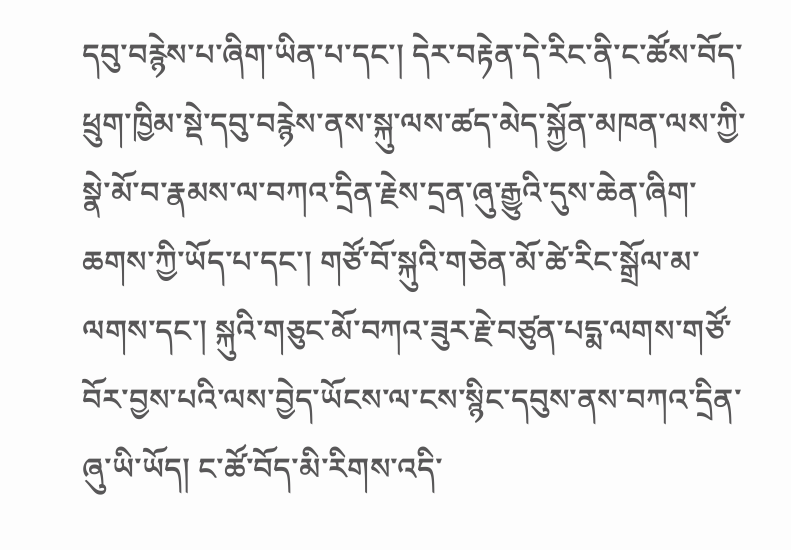དབུ་བརྙེས་པ་ཞིག་ཡིན་པ་དང་། དེར་བརྟེན་དེ་རིང་ནི་ང་ཚོས་བོད་ཕྲུག་ཁྱིམ་སྡེ་དབུ་བརྙེས་ནས་སྐུ་ལས་ཚད་མེད་སྐྱོན་མཁན་ལས་ཀྱི་སྣེ་མོ་བ་རྣམས་ལ་བཀའ་དྲིན་རྗེས་དྲན་ཞུ་རྒྱུའི་དུས་ཆེན་ཞིག་ཆགས་ཀྱི་ཡོད་པ་དང་། གཙོ་བོ་སྐུའི་གཅེན་མོ་ཚེ་རིང་སྒྲོལ་མ་ལགས་དང་། སྐུའི་གཅུང་མོ་བཀའ་ཟུར་རྗེ་བཙུན་པདྨ་ལགས་གཙོ་བོར་བྱས་པའི་ལས་བྱེད་ཡོངས་ལ་ངས་སྙིང་དབུས་ནས་བཀའ་དྲིན་ཞུ་ཡི་ཡོད། ང་ཚོ་བོད་མི་རིགས་འདི་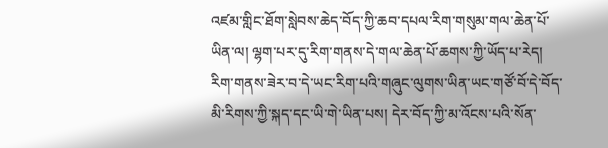འཛམ་གླིང་ཐོག་སླེབས་ཆེད་བོད་ཀྱི་ཆབ་དཔལ་རིག་གསུམ་གལ་ཆེན་པོ་ཡིན་ལ། ལྷག་པར་དུ་རིག་གནས་དེ་གལ་ཆེན་པོ་ཆགས་ཀྱི་ཡོད་པ་རེད། རིག་གནས་ཟེར་བ་དེ་ཡང་རིག་པའི་གཞུང་ལུགས་ཡིན་ཡང་གཙོ་བོ་དེ་བོད་མི་རིགས་ཀྱི་སྐད་དང་ཡི་གེ་ཡིན་པས། དེར་བོད་ཀྱི་མ་འོངས་པའི་སོན་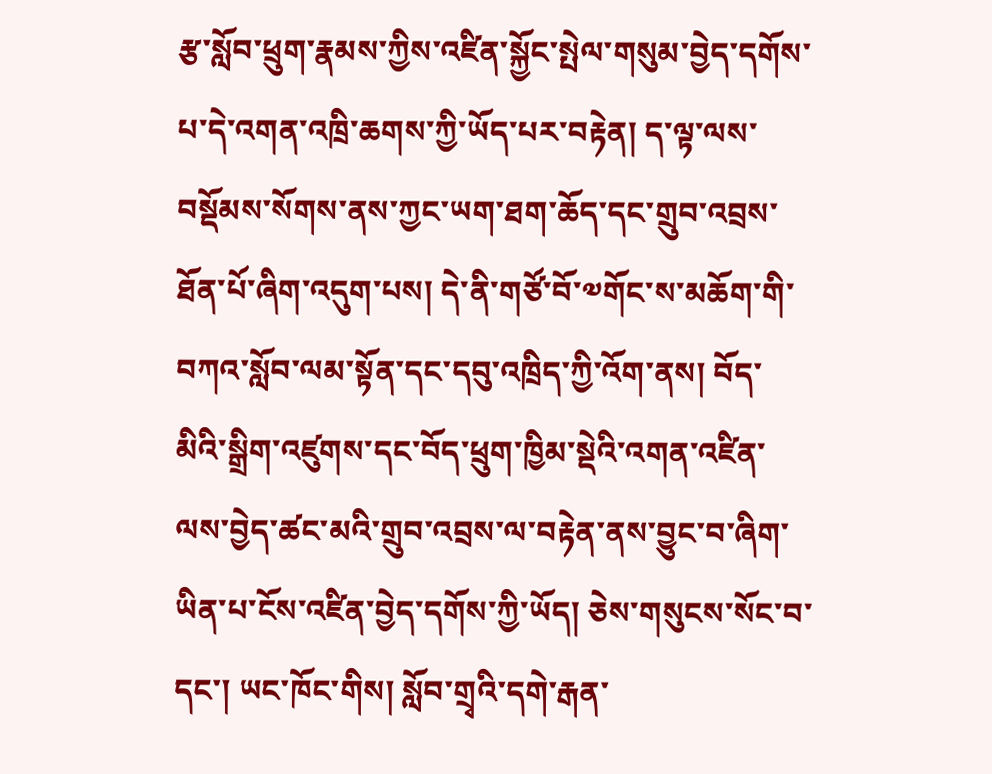རྩ་སློབ་ཕྲུག་རྣམས་ཀྱིས་འཛིན་སྐྱོང་སྤེལ་གསུམ་བྱེད་དགོས་པ་དེ་འགན་འཁྲི་ཆགས་ཀྱི་ཡོད་པར་བརྟེན། ད་ལྟ་ལས་བསྡོམས་སོགས་ནས་ཀྱང་ཡག་ཐག་ཆོད་དང་གྲུབ་འབྲས་ཐོན་པོ་ཞིག་འདུག་པས། དེ་ནི་གཙོ་བོ་༧གོང་ས་མཆོག་གི་བཀའ་སློབ་ལམ་སྟོན་དང་དབུ་འཁྲིད་ཀྱི་འོག་ནས། བོད་མིའི་སྒྲིག་འཛུགས་དང་བོད་ཕྲུག་ཁྱིམ་སྡེའི་འགན་འཛིན་ལས་བྱེད་ཚང་མའི་གྲུབ་འབྲས་ལ་བརྟེན་ནས་བྱུང་བ་ཞིག་ཡིན་པ་ངོས་འཛིན་བྱེད་དགོས་ཀྱི་ཡོད། ཅེས་གསུངས་སོང་བ་དང་། ཡང་ཁོང་གིས། སློབ་གྲྭའི་དགེ་རྒན་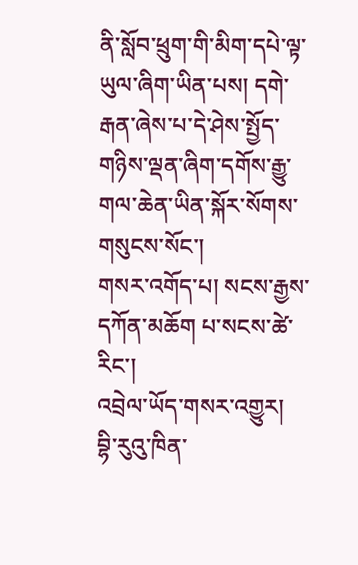ནི་སློབ་ཕྲུག་གི་མིག་དཔེ་ལྟ་ཡུལ་ཞིག་ཡིན་པས། དགེ་རྒན་ཞེས་པ་དེ་ཤེས་སྤྱོད་གཉིས་ལྡན་ཞིག་དགོས་རྒྱུ་གལ་ཆེན་ཡིན་སྐོར་སོགས་གསུངས་སོང་།
གསར་འགོད་པ། སངས་རྒྱས་དཀོན་མཆོག པ་སངས་ཚེ་རིང་།
འབྲེལ་ཡོད་གསར་འགྱུར།
བྷི་རུའུ་ཁིན་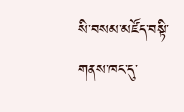སི་བསམ་མཛོད་བསྟི་གནས་ཁང་དུ་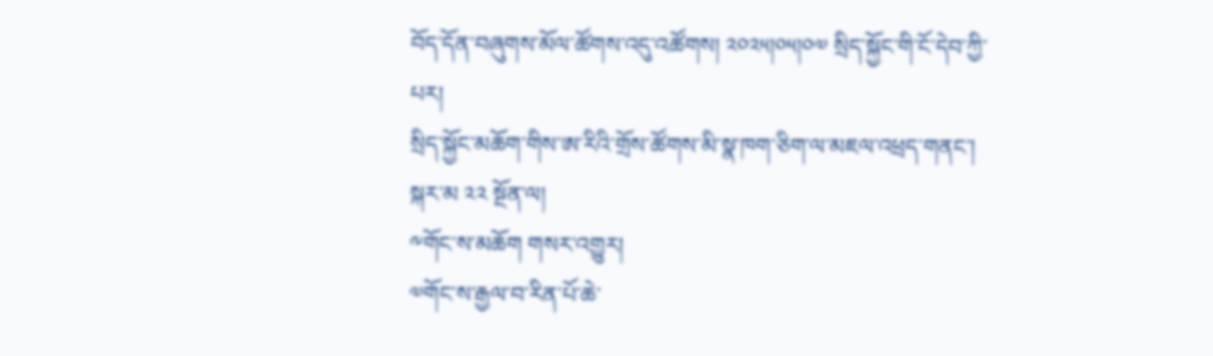བོད་དོན་བཞུགས་མོལ་ཚོགས་འདུ་འཚོགས། ༢༠༢༥།༠༥།༠༧ སྲིད་སྐྱོང་གི་ངོ་དེབ་ཀྱི་པར།
སྲིད་སྐྱོང་མཆོག་གིས་ཨ་རིའི་གྲོས་ཚོགས་མི་སྣ་ཁག་ཅིག་ལ་མཇལ་འཕྲད་གནང་།
སྐར་མ ༢༢ སྔོན་ལ།
༸གོང་ས་མཆོག གསར་འགྱུར།
༧གོང་ས་རྒྱལ་བ་རིན་པོ་ཆེ་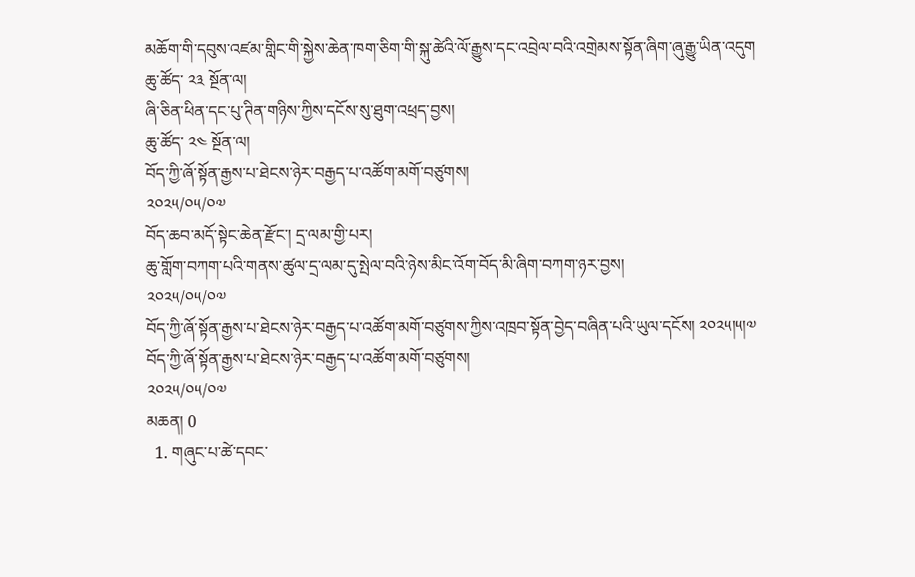མཆོག་གི་དབུས་འཛམ་གླིང་གི་སྐྱེས་ཆེན་ཁག་ཅིག་གི་སྐུ་ཚེའི་ལོ་རྒྱུས་དང་འབྲེལ་བའི་འགྲེམས་སྟོན་ཞིག་ཞུ་རྒྱུ་ཡིན་འདུག
ཆུ་ཚོད་ ༢༣ སྔོན་ལ།
ཞི་ཅིན་ཕིན་དང་པུ་ཊིན་གཉིས་ཀྱིས་དངོས་སུ་ཐུག་འཕྲད་བྱས།
ཆུ་ཚོད་ ༢༤ སྔོན་ལ།
བོད་ཀྱི་ཞོ་སྟོན་རྒྱས་པ་ཐེངས་ཉེར་བརྒྱད་པ་འཚོག་མགོ་བཙུགས།
༢༠༢༥/༠༥/༠༧
བོད་ཆབ་མདོ་སྟེང་ཆེན་རྫོང་། དྲ་ལམ་གྱི་པར།
ཆུ་གློག་བཀག་པའི་གནས་ཚུལ་དྲ་ལམ་དུ་སྤེལ་བའི་ཉེས་མིང་འོག་བོད་མི་ཞིག་བཀག་ཉར་བྱས།
༢༠༢༥/༠༥/༠༧
བོད་ཀྱི་ཞོ་སྟོན་རྒྱས་པ་ཐེངས་ཉེར་བརྒྱད་པ་འཚོག་མགོ་བཙུགས་ཀྱིས་འཁྲབ་སྟོན་བྱེད་བཞིན་པའི་ཡུལ་དངོས། ༢༠༢༥།༥།༧
བོད་ཀྱི་ཞོ་སྟོན་རྒྱས་པ་ཐེངས་ཉེར་བརྒྱད་པ་འཚོག་མགོ་བཙུགས།
༢༠༢༥/༠༥/༠༧
མཆན། 0
  1. གཞུང་པ་ཚེ་དབང་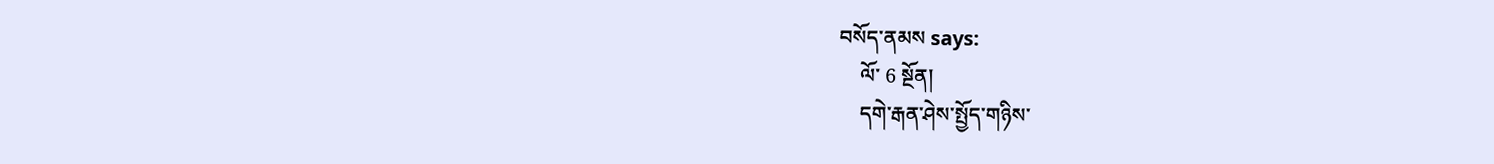བསོད་ནམས says:
    ལོ་ 6 སྔོན།
    དགེ་རྒན་ཤེས་སྤྱོད་གཉིས་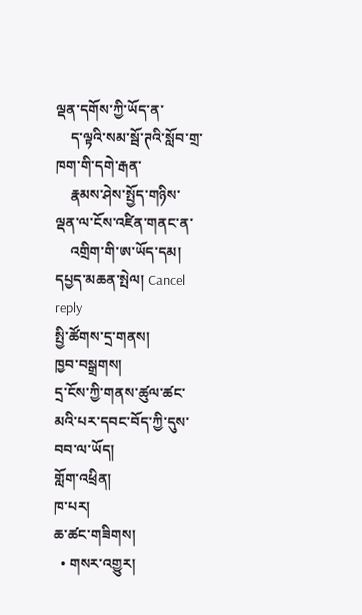ལྡན་དགོས་ཀྱི་ཡོད་ན་
    ད་ལྟའི་སམ་སྦོ་ཊའི་སློབ་གྲ་ཁག་གི་དགེ་རྒན་
    རྣམས་ཤེས་སྤྱོད་གཉིས་ལྡན་ལ་ངོས་འཛིན་གནང་ན་
    འགྲིག་གི་ཨ་ཡོད་དམ།
དཔྱད་མཆན་སྤེལ། Cancel reply
སྤྱི་ཚོགས་དྲ་གནས།
ཁྱབ་བསྒྲགས།
དྲ་ངོས་ཀྱི་གནས་ཚུལ་ཚང་མའི་པར་དབང་བོད་ཀྱི་དུས་བབ་ལ་ཡོད།
གློག་འཕྲིན།
ཁ་པར།
ཆ་ཚང་གཟིགས།
  • གསར་འགྱུར།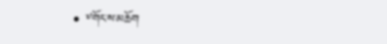• ༸གོང་ས་མཆོག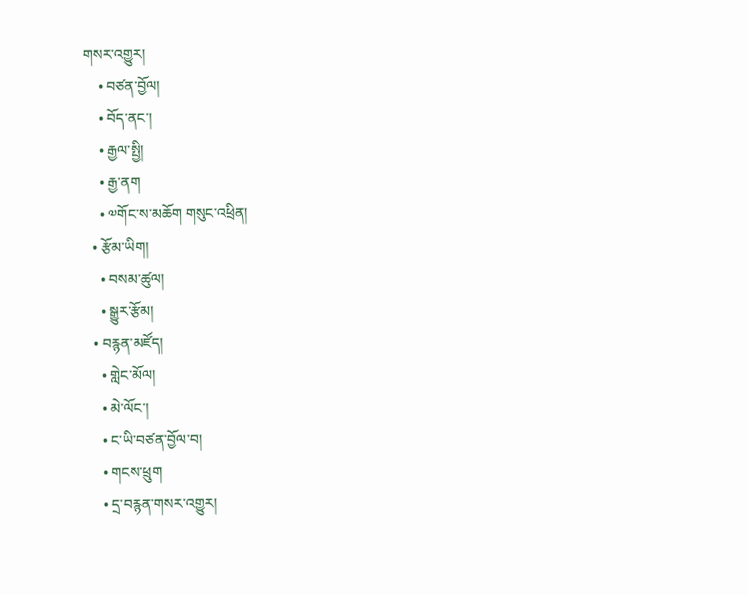གསར་འགྱུར།
    • བཙན་བྱོལ།
    • བོད་ནང་།
    • རྒྱལ་སྤྱི།
    • རྒྱ་ནག
    • ༧གོང་ས་མཆོག གསུང་འཕྲིན།
  • རྩོམ་ཡིག།
    • བསམ་ཚུལ།
    • སྒྱུར་རྩོམ།
  • བརྙན་མཛོད།
    • གླེང་མོལ།
    • མེ་ལོང་།
    • ང་ཡི་བཙན་བྱོལ་བ།
    • གངས་ཕྲུག
    • དྲ་བརྙན་གསར་འགྱུར།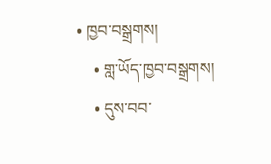• ཁྱབ་བསྒྲགས།
    • གླ་ཡོད་ཁྱབ་བསྒྲགས།
    • དུས་བབ་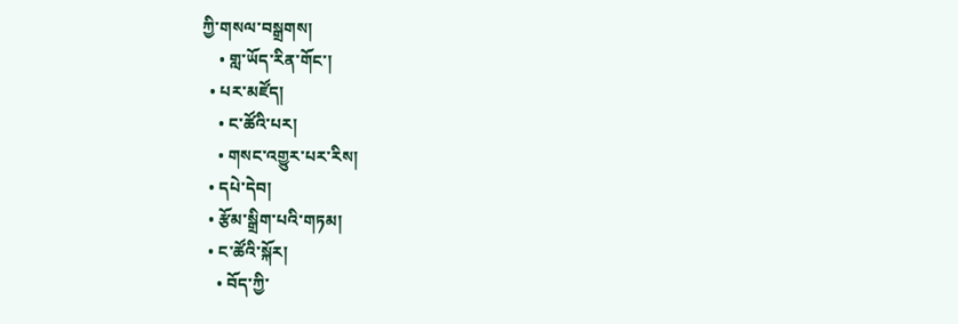ཀྱི་གསལ་བསྒྲགས།
    • གླ་ཡོད་རིན་གོང་།
  • པར་མཛོད།
    • ང་ཚོའི་པར།
    • གསང་འགྱུར་པར་རིས།
  • དཔེ་དེབ།
  • རྩོམ་སྒྲིག་པའི་གཏམ།
  • ང་ཚོའི་སྐོར།
    • བོད་ཀྱི་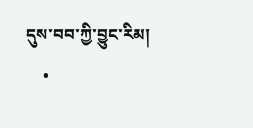དུས་བབ་ཀྱི་བྱུང་རིམ།
    •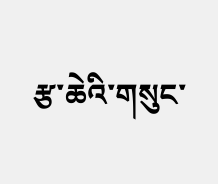རྩ་ཆེའི་གསུང་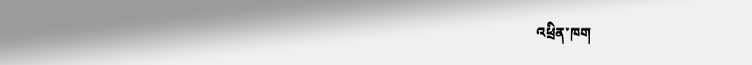འཕྲིན་ཁག